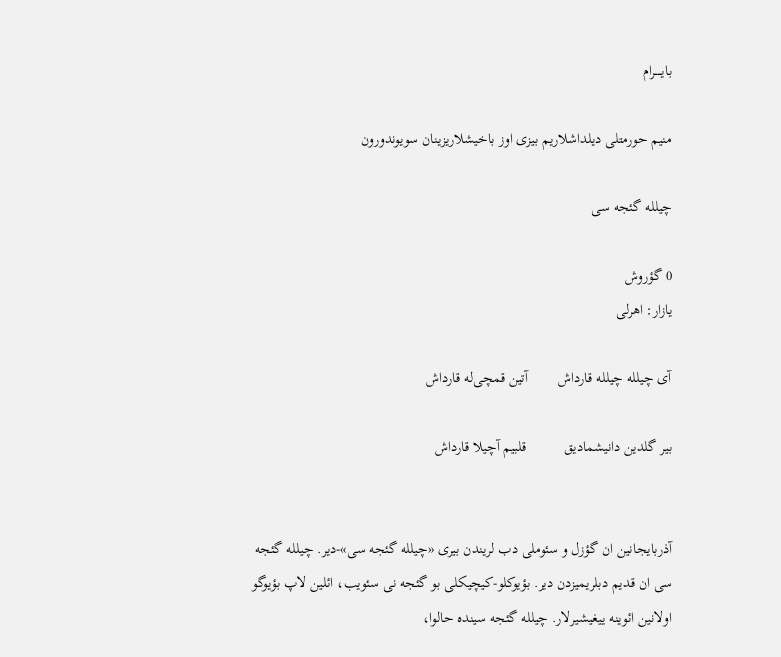بایـــــرام

منیم حورمتلی دیلداشلاریم بیزی اوز باخیشلاریزینان سویوندورون

چیلله گئجه سی

0 گؤروش
یازار: اهرلی

آی چیلله چیلله قارداش        آتین قمچی‌له قارداش

بیر گلدین دانیشمادیق          قلبیم آچیلا قارداش


آذربایجانین ان گؤزل و سئوملی دب لریندن بیری «چیلله گئجه سی»-دیر. چیلله گئجه سی ان قدیم دبلریمیزدن دیر. بؤیوکلو-کیچیکلی بو گئجه نی سئویب، ائلین لاپ بؤیوگو اولانین ائوینه ییغیشیرلار. چیلله گئجه سینده حالوا،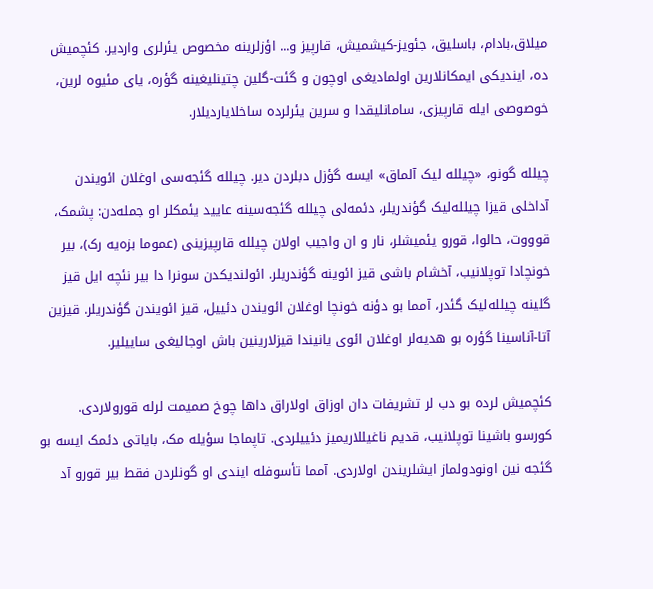میلاق،بادام، باسلیق، جئویز-کیشمیش، قارپیز و... اؤزلرینه مخصوص یئرلری واردیر. کئچمیش ده، ایندیکی ایمکانلارین اولمادیغی اوچون و گئت-گلین چتینلیغینه گؤره، یای مئیوه لرین، خوصوصی ایله قارپیزی، سامانلیقدا و سرین یئرلرده ساخلایاردیلار.

چیلله گونو، «چیلله لیک آلماق» ایسه گؤزل دبلردن دیر. چیلله گئجه‌سی اوغلان ائویندن آداخلی قیزا چیلله‌لیک گؤندریلر، دئمه‌لی چیلله گئجه‌سینه عایید یئمکلر او جمله‌دن: پشمک، قوووت، حالوا، قورو یئمیشلر، نار و ان واجیب اولان چیلله قارپیزینی (عموما بزه‌یه رک)، بیر خونچادا توپلانیب، آخشام باشی قیز ائوینه گؤندریلر. ائولندیکدن سونرا دا بیر نئچه ایل قیز گلینه چیلله‌لیک گئدر، آمما بو دؤنه خونچا اوغلان ائویندن دئییل، قیز ائویندن گؤندریلر. قیزین آتا-آناسینا گؤره بو هدیه‌لر اوغلان ائوی یانیندا قیزلارینین باش اوجالیغی ساییلیر.

کئچمیش لرده بو دب لر تشریفات دان اوزاق اولاراق داها چوخ صمیمت لرله قورولاردی. کورسو باشینا توپلانیب، قدیم ناغیللاریمیز دئییلردی. تاپماجا سؤیله مک، بایاتی دئمک ایسه بو گئجه نین اونودولماز ایشلریندن اولاردی. آمما تأسوفله ایندی او گونلردن فقط بیر قورو آد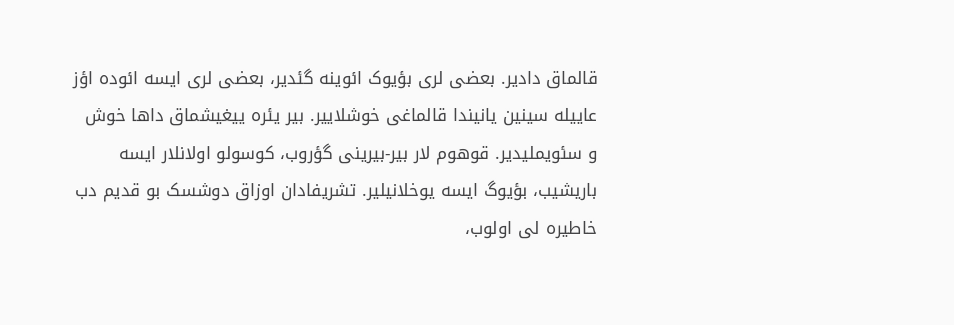قالماق دادیر. بعضی لری بؤیوک ائوینه گئدیر، بعضی لری ایسه ائوده اؤز عاییله سینین یانیندا قالماغی خوشلاییر. بیر یئره ییغیشماق داها خوش و سئویملیدیر. قوهوم لار بیر-بیرینی گؤروب، کوسولو اولانلار ایسه باریشیب، بؤیوگ ایسه یوخلانیلیر. تشریفادان اوزاق دوشسک بو قدیم دب خاطیره لی اولوب،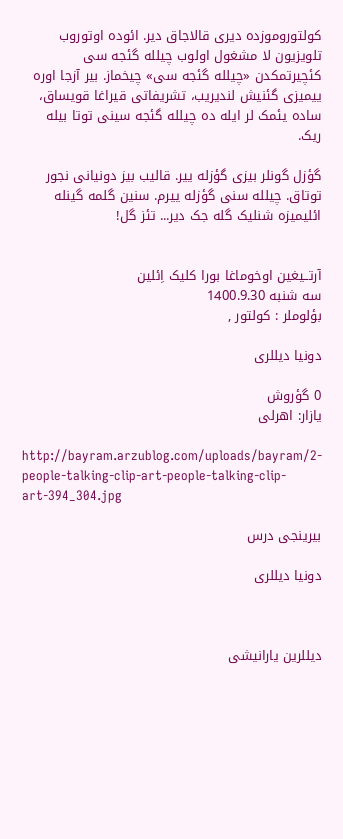کولتوروموزده دیری قالاجاق دیر. ائوده اوتوروب تلویزیون لا مشغول اولوب چیلله گئجه سی کئچیرتمکدن «چیلله گئجه سی» چیخماز. بیر آزجا اوره ییمیزی گئنیش لندیریب، تشریفاتی قیراغا قویساق، ساده یئمک لر ایله ده چیلله گئجه سینی توتا بیله ریک.

گؤزل گونلر بیزی گؤزله ییر. قالیب بیز دونیانی نجور توتاق. چیلله سنی گؤزله ییرم. سنین گلمه گینله ائلیمیزه شنلیک گله جک دیر... تئز گل!


آرتــیغین اوخوماغا بورا کلیک اِئلین
سه شنبه 1400.9.30
بؤلوملر : کولتور ,

دونیا دیللری

0 گؤروش
یازار: اهرلی

http://bayram.arzublog.com/uploads/bayram/2-people-talking-clip-art-people-talking-clip-art-394_304.jpg

بیرینجی درس

دونیا دیللری



دیللرین یارانیشی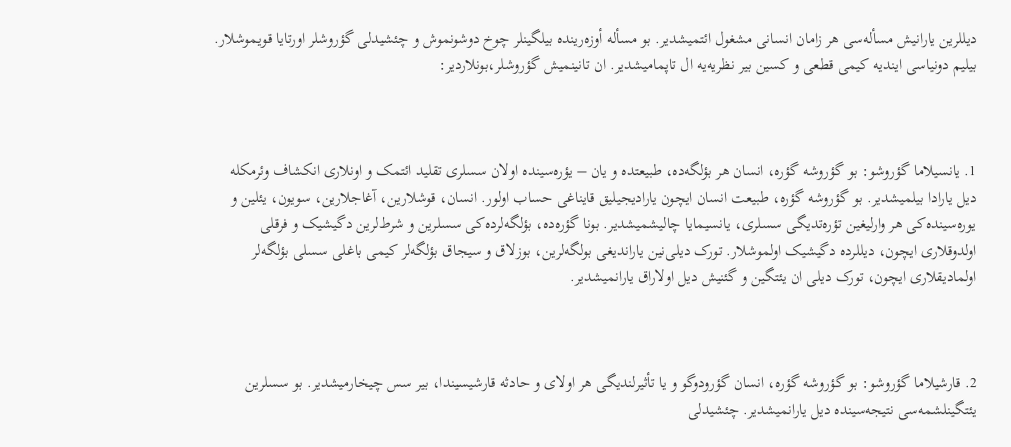دیللرین یارانیش مسأله‌سی هر زامان انسانی مشغول ائتمیشدیر. بو مسأله أوزه‌رینده بیلگینلر چوخ دوشونموش و چئشیدلی گؤروشلر اورتایا قویموشلار. بیلیم دونیاسی ایندیه کیمی قطعی و کسین بیر نظریه‌یه ال تاپمامیشدیر. ان تانینمیش گؤروشلر،‌بونلاردیر:



1. یانسیلاما گؤروشو: بو گؤروشه گؤره، انسان هر بؤلگه‌ده، طبیعتده و یان – یؤره‌سینده اولان سسلری تقلید ائتمک و اونلاری انکشاف وئرمکله دیل یارادا بیلمیشدیر. بو گؤروشه گؤره، طبیعت انسان ایچون یارادیجیلیق قایناغی حساب اولور. انسان، قوشلارین، آغاجلارین، سویون، یئلین و یوره‌سینده‌کی هر وارلیغین تؤره‌تدیگی سسلری، یانسیمایا چالیشمیشدیر. بونا گؤره‌ده،‌ بؤلگه‌لرده‌کی سسلرین و شرط‌لرین دگیشیک و فرقلی اولدوقلاری ایچون، دیللرده دگیشیک اولموشلار. تورک دیلی‌نین یاراندیغی بولگه‌لرین، بوزلاق و سیجاق بؤلگه‌لر کیمی باغلی سسلی بؤلگه‌لر اولمادیقلاری ایچون، تورک دیلی ان یئتگین و گئنیش دیل اولاراق یارانمیشدیر.



2. قارشیلاما گؤروشو: بو گؤروشه گؤره، انسان گؤرودوگو و یا تأثیرلندیگی هر اولای و حادثه قارشیسیندا، بیر سس چیخارمیشدیر. بو سسلرین یئتگینلشمه‌سی نتیجه‌سینده دیل یارانمیشدیر. چئشیدلی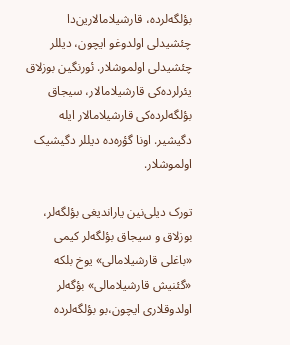بؤلگه‌لرده، ‌قارشیلامالارین‌دا چئشیدلی اولدوغو ایچون، دیللر چئشیدلی اولموشلار. ئورنگین بوزلاق یئرلرده‌کی قارشیلامالار، سیجاق بؤلگه‌لرده‌کی قارشیلامالار ایله دگیشیر. اونا گؤره‌ده دیللر دگیشیک اولموشلار.

تورک دیلی‌نین یاراندیغی بؤلگه‌لر، بوزلاق و سیجاق بؤلگه‌لر کیمی «باغلی قارشیلامالی» یوخ بلکه «گئنیش قارشیلامالی» بؤگه‌لر اولدوقلاری ایچون،‌بو بؤلگه‌لرده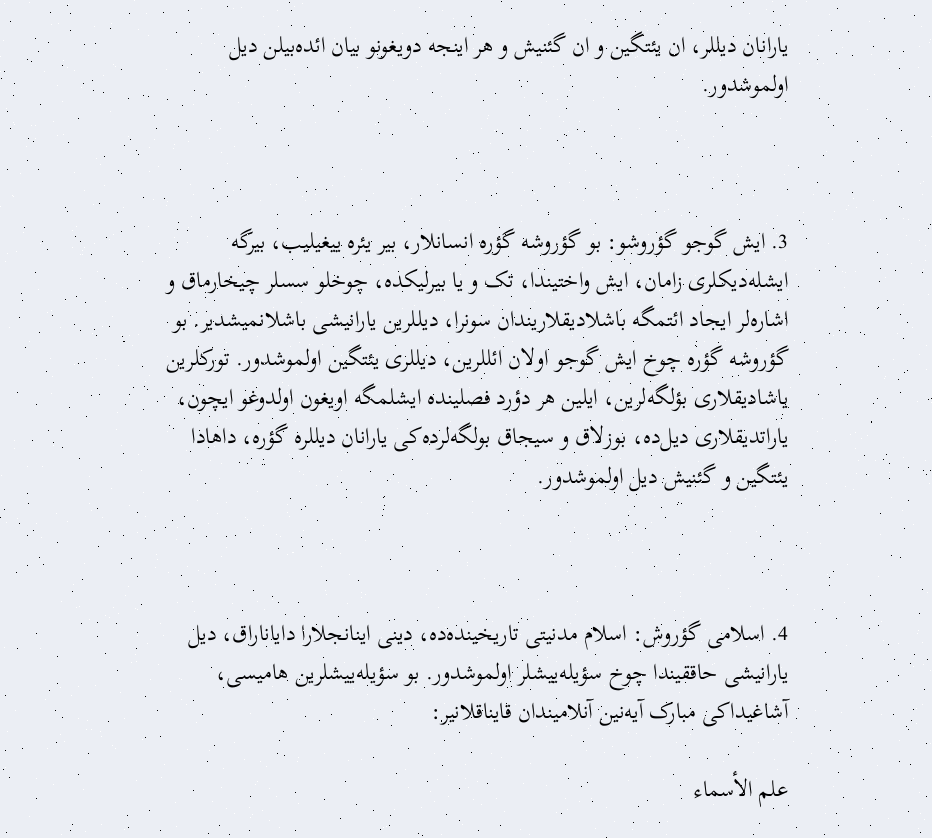یارانان دیللر، ان یئتگین و ان گئنیش و هر اینجه دویغونو بیان ائده‌بیلن دیل اولموشدور.



3. ایش گوجو گؤروشو: بو گؤروشه گؤره انسانلار، بیر یئره ییغیلیب، بیرگه ایشله‌دیکلری زامان، ایش واختیندا، تک و یا بیرلیکده، چوخلو سسلر چیخارماق و اشاره‌لر ایجاد ائتمگه باشلادیقلاریندان سونرا، دیللرین یارانیشی باشلانمیشدیر. بو گؤروشه گؤره چوخ ایش گوجو اولان ائللرین، دیللری یئتگین اولموشدور. تورکلرین یاشادیقلاری بؤلگه‌لرین، ایلین هر دؤرد فصلینده ایشلمگه اویغون اولدوغو ایچون، یاراتدیقلاری دیل‌ده، بوزلاق و سیجاق بولگه‌لرده‌کی یارانان دیللره گؤره، داهادا یئتگین و گئنیش دیل اولموشدور.



4. اسلامی گؤروش: اسلام مدنیتی تاریخینده‌ده، دینی اینانجلارا دایاناراق، دیل یارانیشی حاققیندا چوخ سؤیله‌ییشلر اولموشدور. بو سؤیله‌ییشلرین هامیسی، آشاغیداکی مبارک آیه‌نین آنلامیندان قایناقلانیر:

علم الأسماء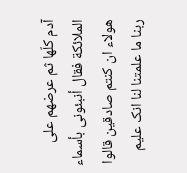آدم کلّها ثم عرضهم علی الملائکة فقال أنبئونی بأسماء هولاء ان کنتم صادقین قالوا ربنا ما علمتنا لنا انک علیم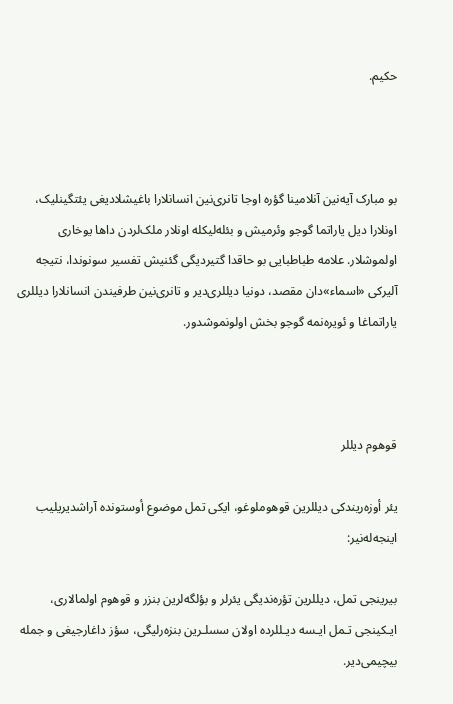حکیم.



بو مبارک آیه‌نین آنلامینا گؤره اوجا تانری‌نین انسانلارا باغیشلادیغی یئتگینلیک، اونلارا دیل یاراتما گوجو وئرمیش و بئله‌لیکله اونلار ملک‌لردن داها یوخاری اولموشلار. علامه طباطبایی بو حاقدا گتیردیگی گئنیش تفسیر سونوندا، نتیجه آلیرکی «اسماء»دان مقصد، دونیا دیللری‌دیر و تانری‌نین طرفیندن انسانلارا دیللری یاراتماغا و ئویره‌نمه گوجو بخش اولونموشدور.



قوهوم دیللر

یئر أوزه‌ریندکی دیللرین قوهوملوغو، ایکی تمل موضوع أوستونده آراشدیریلیب اینجه‌له‌نیر:

بیرینجی تمل، دیللرین تؤره‌ندیگی یئرلر و بؤلگه‌لرین بنزر و قوهوم اولمالاری، ایـکینجی تـمل ایـسه دیـللرده اولان سسلـرین بنزه‌رلیگی، سؤز داغارجیغی و جمله بیچیمی‌دیر.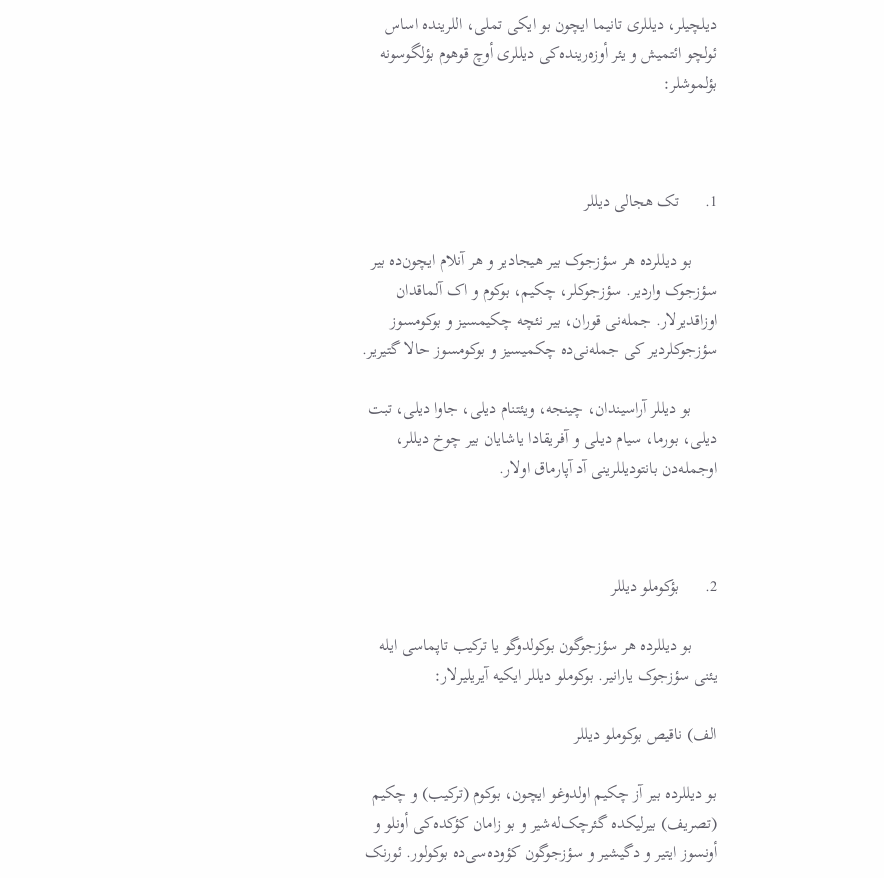دیلچیلر، دیللری تانیما ایچون بو ایکی تملی، اللرینده اساس ئولچو ائتمیش و یئر أوزه‌رینده‌کی دیللری أوچ قوهوم بؤلگوسونه بؤلموشلر:



1.      تک هجالی دیللر

      بو دیللرده هر سؤزجوک بیر هیجادیر و هر آنلام ایچون‌ده بیر سؤزجوک واردیر. سؤزجوکلر، چکیم، بوکوم و اک آلماقدان اوزاقدیرلار. جمله‌نی قوران، بیر نئچه چکیمسیز و بوکومسوز سؤزجوکلردیر کی جمله‌نی‌ده چکمیسیز و بوکومسوز حالا گتیریر.

      بو دیللر آراسیندان، چینجه، ویئتنام دیلی، جاوا دیلی، تبت دیلی، بورما، سیام دیـلی و آفـریقادا یاشایان بیر چوخ دیللر، اوجمله‌دن بانتودیللرینی آد آپارماق اولار.



2.      بؤکوملو دیللر

      بو دیللرده هر سؤزجوگون بوکولدوگو یا ترکیب تاپماسی ایله یئنی سؤزجوک یارانیر. بوکوملو دیللر ایکیه آیریلیرلار:

الف) ناقیص بوکوملو دیللر

بو دیللرده بیر آز چکیم اولدوغو ایچون، بوکوم (ترکیب) و چکیم (تصریف) بیرلیکده گئرچک‌له‌شیر و بو زامان کؤکده‌کی أونلو و أونسوز ایتیر و دگیشیر و سؤزجوگون کؤوده‌سی‌ده بوکولور. ئورنک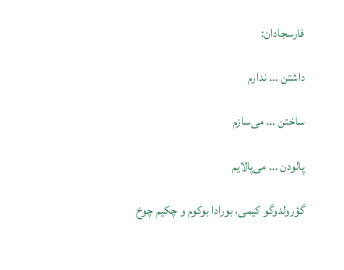فارسجادان:

داشتن ... ندارم

ساختن ... می‌سازم

پالودن ... می‌پالایم

گؤرولدوگو کیمی، بورادا بوکوم و چکیم چوخ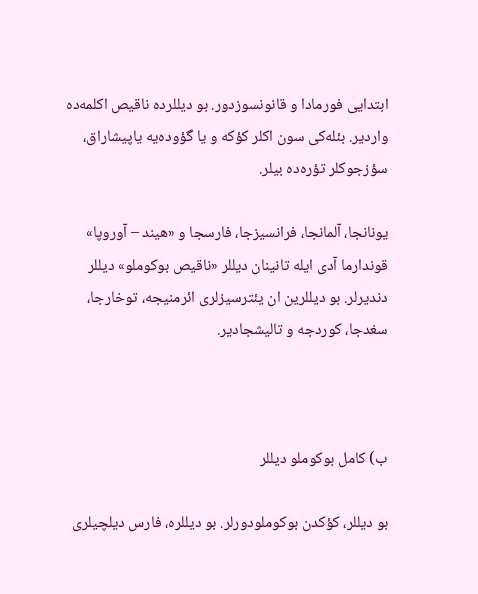ابتدایی فورمادا و قانونسوزدور. بو دیللرده ناقیص اکلمه‌ده واردیر. بئله‌کی سون اکلر کؤکه و یا گؤوده‌یه یاپیشاراق، سؤزجوکلر تؤره‌ده بیلر.

یونانجا، آلمانجا، فرانسیزجا، فارسجا و «هیند – آوروپا» قوندارما آدی ایله تانینان دیللر «ناقیص بوکوملو» دیللر دندیرلر. بو دیللرین ان یئترسیزلری ائرمنیجه، توخارجا، سغدجا، کوردجه و تالیشجادیر.



ب‌) کامل بوکوملو دیللر

بو دیللر، کؤکدن بوکوملودورلر. بو دیللره، فارس دیلچیلری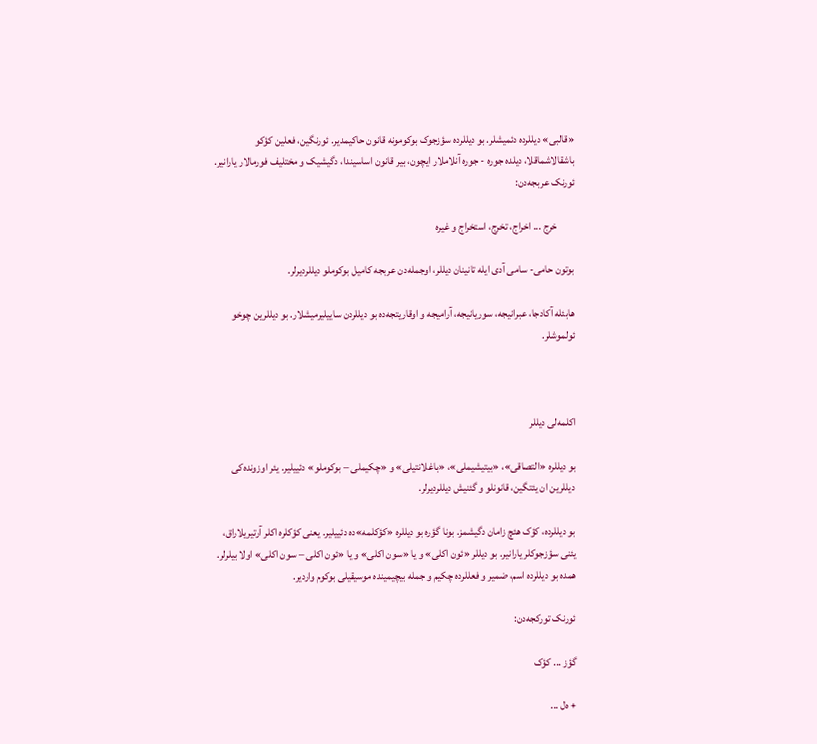«قالبی» دیللرده دئمیشلر. بو دیللرده سؤزجوک بوکومونه قانون حاکیمدیر. ئورنگین، فعلین کؤکو باشقالاشماقلا، دیلده جوره - جوره آنلاملار ایچون، بیر قانون اساسیندا، دگیشیک و مختلیف فورمالار یارانیر. ئورنک عربجه‌دن:

        خرج ... اخراج، تخرج، استخراج و غیره

بوتون حامی- سامی آدی ایله تانینان دیللر، اوجمله‌دن عربجه کامیل بوکوملو دیللردیرلر.

هابئله آکادجا، عبرانیجه، سوریانیجه، آرامیجه و اوقاریتجه‌ده بو دیللردن ساییلیرمیشلار. بو دیللرین چوخو ئولموشلر.



اکلمه‌لی دیللر

بو دیللره «التصاقی»، «بیتیشیملی»، «باغلانتیلی» و «چکیملی – بوکوملو» دئییلیر. یئر اوزونده‌کی دیللرین ان یئتگین، قانونلو و گئنیش دیللردیرلر.

بو دیللرده، کؤک هئچ زامان دگیشمز. بونا گؤره بو دیللره «کؤکلمه»ده دئییلیر. یعنی کؤکلره اکلر آرتیریلاراق، یئنی سؤزجوکلر یارانیر. بو دیللر «ئون اکلی» و یا «سون اکلی» و یا «ئون اکلی – سون اکلی» اولا بیلرلر. همده بو دیللرده اسم، ضمیر و فعللرده چکیم و جمله بیچیمینده موسیقیلی بوکوم واردیر.

ئورنک تورکجه‌دن:

گؤز ... کؤک

+ ه‌ل ...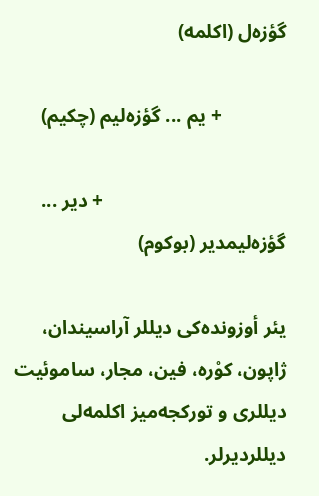گؤزه‌ل (اکلمه)

             + یم ... گؤزه‌لیم (چکیم)

                                     + دیر ... گؤزه‌لیمدیر (بوکوم)

یئر أوزونده‌کی دیللر آراسیندان، ژاپون، کوْره، فین، مجار، ساموئیت دیللری و تورکجه‌میز اکلمه‌لی دیللردیرلر.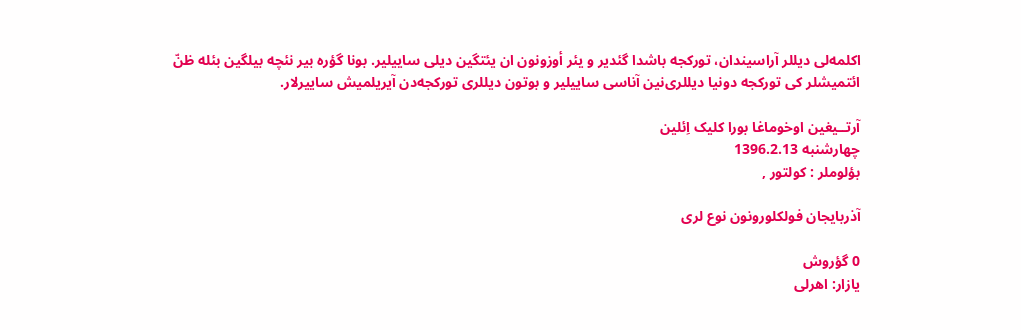اکلمه‌لی دیللر آراسیندان، تورکجه باشدا گئدیر و یئر أوزونون ان یئتگین دیلی ساییلیر. بونا گؤره بیر نئچه بیلگین بئله ظنّ ائتمیشلر کی تورکجه دونیا دیللری‌نین آناسی ساییلیر و بوتون دیللری تورکجه‌دن آیریلمیش ساییرلار.

آرتــیغین اوخوماغا بورا کلیک اِئلین
چهارشنبه 1396.2.13
بؤلوملر : کولتور ,

آذربایجان فولکلورونون نوع لری

0 گؤروش
یازار: اهرلی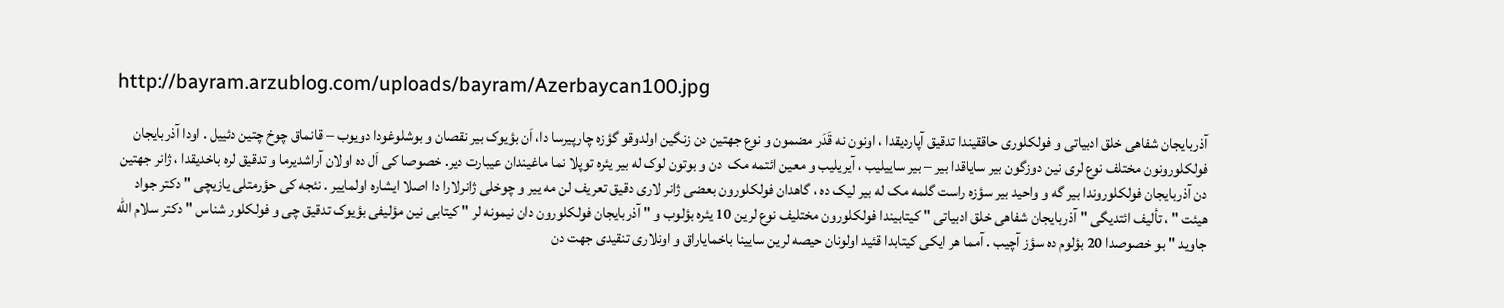http://bayram.arzublog.com/uploads/bayram/Azerbaycan100.jpg

آذربایجان شفاهی خلق ادبیاتی و فولکلوری حاققیندا تدقیق آپاردیقدا ، اونون نه قَدَر مضمون و نوع جهتین دن زنگین اولدوقو گؤزه چارپیرسا دا، اَن بؤیوک بیر نقصان و بوشلوغودا دویوب – قانماق چوخ چتین دئییل . اودا آذربایجان فولکلورونون مختلف نوع لری نین دوزگون بیر سایاقدا بیر – بیر ساییلیب ، آیریلیب و معین ائتمه مک  دن و بوتون لوک له بیر یئره توپلا نما ماغیندان عیبارت دیر. خصوصا کی اَل ده اولان آراشدیرما و تدقیق لره باخدیقدا ، ژانر جهتین دن آذربایجان فولکلوروندا بیر گه و واحید بیر سؤزه راست گلمه مک له بیر لیک ده ، گاهدان فولکلورون بعضی ژانر لاری دقیق تعریف لن مه ییر و چوخلی ژانرلارا دا اصلا ایشاره اولماییر . نئجه کی حؤرمتلی یازیچی " دکتر جواد هیئت " ، تألیف ائتدیگی " آذربایجان شفاهی خلق ادبیاتی " کیتابیندا فولکلورون مختلیف نوع لرین 10 یئره بؤلوب و " آذربایجان فولکلورون دان نیمونه لر " کیتابی نین مؤلیفی بؤیوک تدقیق چی و فولکلور شناس " دکتر سلام الله جاوید " بو خصوصدا 20 بؤلوم ده سؤز آچیب . آمما هر ایکی کیتابدا قئید اولونان حیصه لرین سایینا باخمایاراق و اونلاری تنقیدی جهت دن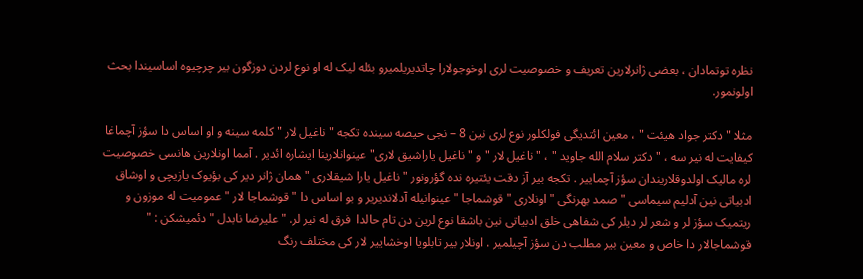نظره توتمادان ، بعضی ژانرلارین تعریف و خصوصیت لری اوخوجولارا چاتدیریلمیرو بئله لیک له او نوع لردن دوزگون بیر چرچیوه اساسیندا بحث اولونمور.

مثلا " دکتر جواد هیئت " ، معین ائتدیگی فولکلور نوع لری نین 8 – نجی حیصه سینده تکجه " ناغیل لار " کلمه سینه و او اساس دا سؤز آچماغا کیفایت له نیر سه ، " دکتر سلام الله جاوید " ، " ناغیل لار " و " ناغیل یاراشیق لاری" عینوانلارینا ایشاره ائدیر . آمما اونلارین هانسی خصوصیت لره مالیک اولدوقلاریندان سؤز آچماییر . تکجه بیر آز دقت یئتیره نده گؤرونور " ناغیل یارا شیقلاری " همان ژانر دیر کی بؤیوک یازیچی و اوشاق ادبیاتی نین آدلیم سیماسی " صمد بهرنگی " اونلاری " قوشماجا " عینوانیله آدلاندیریر و بو اساس دا " قوشماجا لار " عمومیت له موزون و ریتمیک سؤز لر و شعر لر دیلر کی شفاهی خلق ادبیاتی نین باشقا نوع لرین دن تام حالدا  فرق له نیر لر. " علیرضا نابدل " دئمیشکن : " قوشماجالار دا خاص و معین بیر مطلب دن سؤز آچیلمیر . اونلار بیر تابلویا اوخشاییر لار کی مختلف رنگ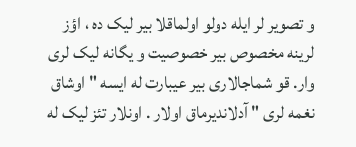و تصویر لر ایله دولو اولماقلا بیر لیک ده ، اؤز لرینه مخصوص بیر خصوصیت و یگانه لیک لری وار. قو شماجالاری بیر عیبارت له ایسه " اوشاق نغمه لری " آدلاندیرماق اولار . اونلار تئز لیک له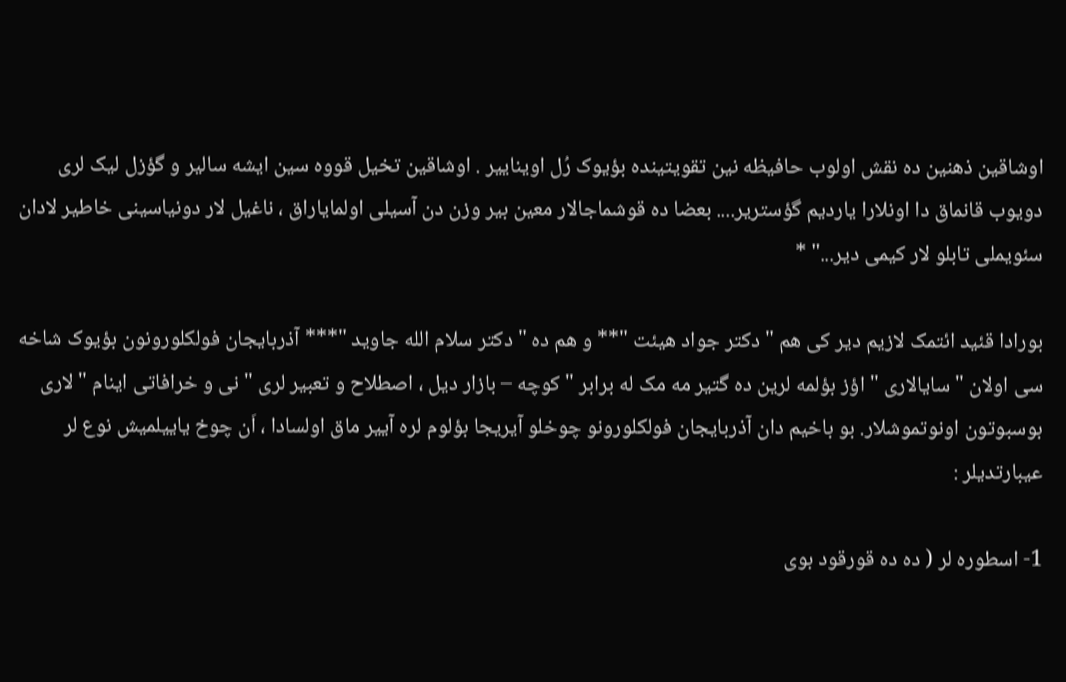اوشاقین ذهنین ده نقش اولوب حافیظه نین تقویتینده بؤیوک رُل اویناییر . اوشاقین تخیل قووه سین ایشه سالیر و گؤزل لیک لری دویوب قانماق دا اونلارا یاردیم گؤستریر.... بعضا ده قوشماجالار معین بیر وزن دن آسیلی اولمایاراق ، ناغیل لار دونیاسینی خاطیر لادان سئویملی تابلو لار کیمی دیر..." *

بورادا قئید ائتمک لازیم دیر کی هم " دکتر جواد هیئت "** و هم ده " دکتر سلام الله جاوید "*** آذربایجان فولکلورونون بؤیوک شاخه سی اولان " سایالاری " اؤز بؤلمه لرین ده گتیر مه مک له برابر " کوچه – بازار دیل ، اصطلاح و تعبیر لری " نی و خرافاتی اینام " لاری بوسبوتون اونوتموشلار. بو باخیم دان آذربایجان فولکلورونو چوخلو آیریجا بؤلوم لره آییر ماق اولسادا ، اَن چوخ یاییلمیش نوع لر عیبارتدیلر :

1- اسطوره لر ( ده ده قورقود بوی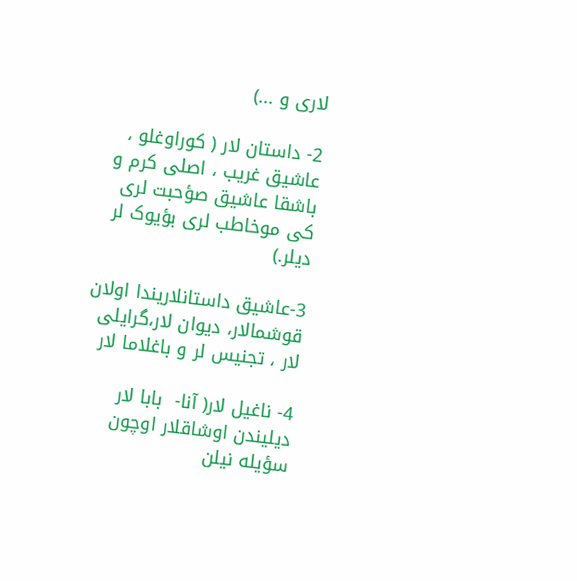لاری و ...)

2- داستان لار ( کوراوغلو ، عاشیق غریب ، اصلی کرم و باشقا عاشیق صؤحبت لری کی موخاطب لری بؤیوک لر دیلر.)

3-عاشیق داستانلاریندا اولان قوشمالار، دیوان لار،گرایلی لار ، تجنیس لر و باغلاما لار

4- ناغیل لار( آنا-  بابا لار دیلیندن اوشاقلار اوچون سؤیله نیلن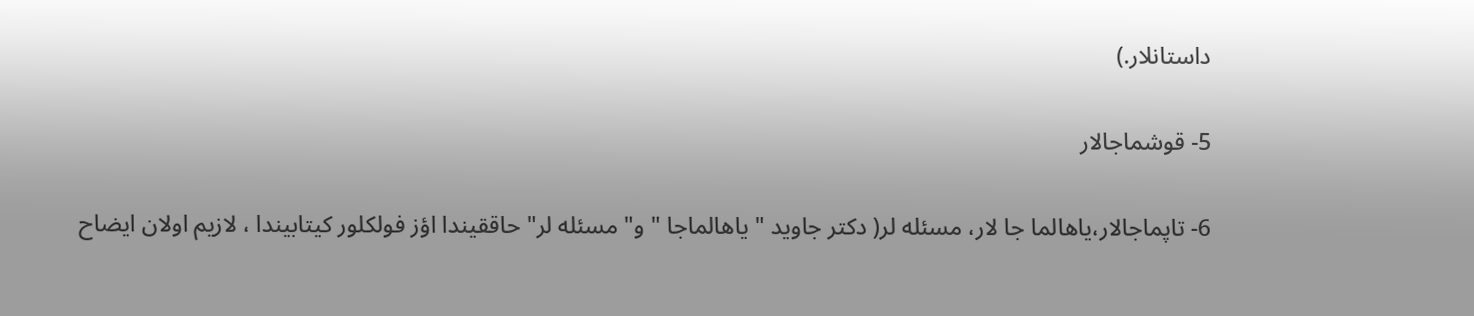داستانلار.)

5- قوشماجالار

6- تاپماجالار،یاهالما جا لار، مسئله لر( دکتر جاوید " یاهالماجا " و" مسئله لر" حاققیندا اؤز فولکلور کیتابیندا ، لازیم اولان ایضاح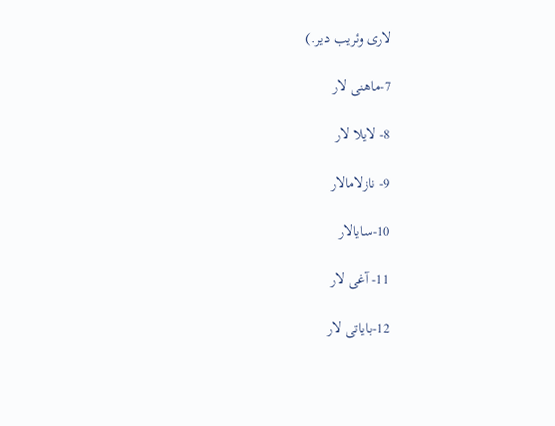لاری وئریب دیر.)

7-ماهنی لار

8- لایلا لار

9- نازلامالار

10-سایالار

11- آغی لار

12-بایاتی لار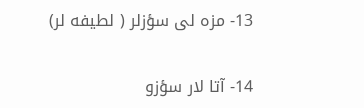13- مزه لی سؤزلر ( لطیفه لر)

14- آتا لار سؤزو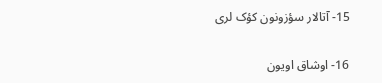15- آتالار سؤزونون کؤک لری

16- اوشاق اویون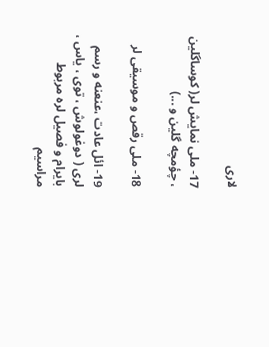لاری

17- ملی نمایش لر( کوساگلین ، چؤمچه گلین و ...)

18- ملی رقص و موسیقی لر

19- ائل عادت ،عنعنه و رسم لری ( دوغولوش ، توی ، یاس ، بایرام و فصیل لره مربوط مراسیم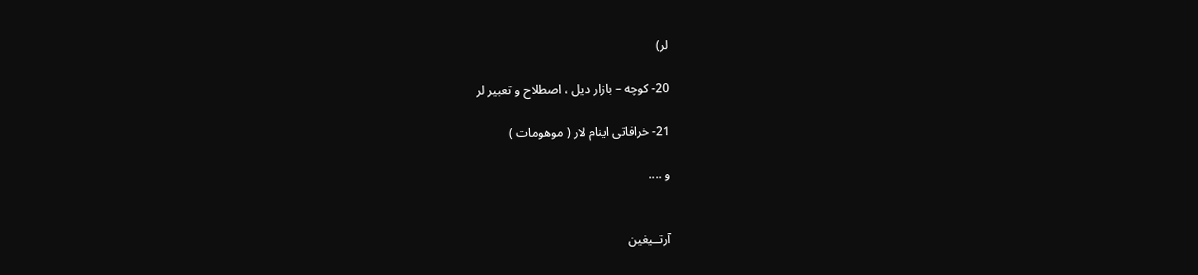لر)

20- کوچه – بازار دیل ، اصطلاح و تعبیر لر

21- خرافاتی اینام لار ( موهومات )

و ....


آرتــیغین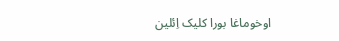اوخوماغا بورا کلیک اِئلین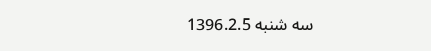سه شنبه 1396.2.5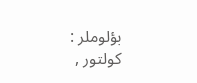بؤلوملر : کولتور ,